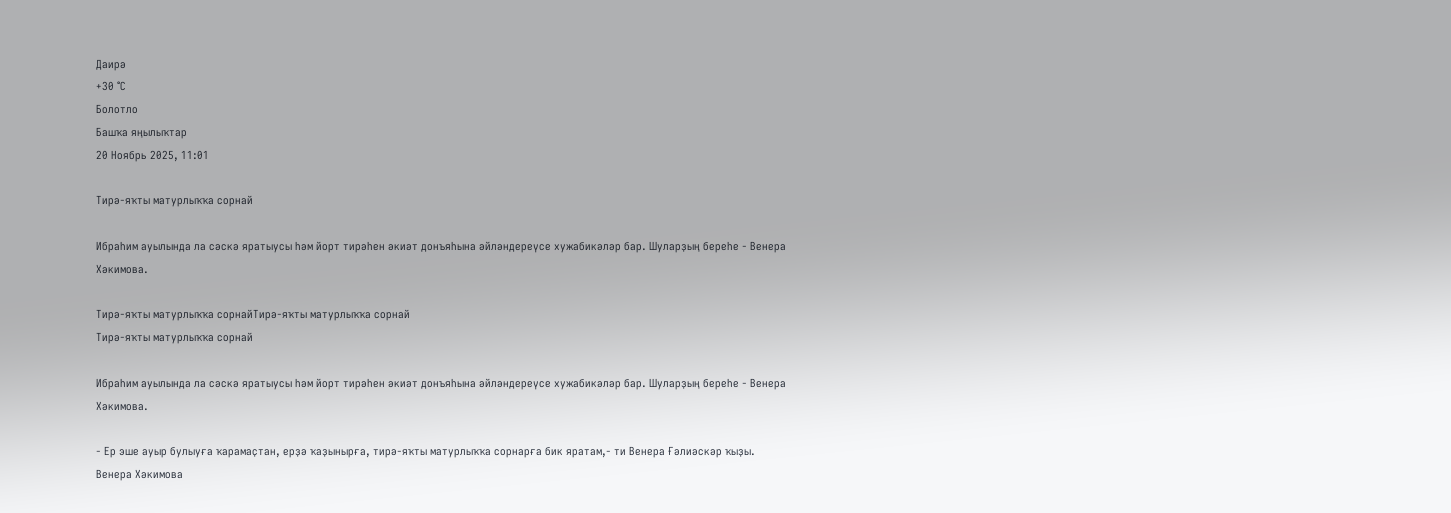Даирә
+30 °С
Болотло
Башҡа яңылыҡтар
20 Ноябрь 2025, 11:01

Тирә-яҡты матурлыҡҡа сорнай

Ибраһим ауылында ла сәскә яратыусы һәм йорт тирәһен әкиәт донъяһына әйләндереүсе хужабикәләр бар. Шуларҙың береһе - Венера Хәкимова.

Тирә-яҡты матурлыҡҡа сорнайТирә-яҡты матурлыҡҡа сорнай
Тирә-яҡты матурлыҡҡа сорнай

Ибраһим ауылында ла сәскә яратыусы һәм йорт тирәһен әкиәт донъяһына әйләндереүсе хужабикәләр бар. Шуларҙың береһе - Венера Хәкимова.

- Ер эше ауыр булыуға ҡарамаҫтан, ерҙә ҡаҙынырға, тирә-яҡты матурлыҡҡа сорнарға бик яратам,- ти Венера Ғәлиәскәр ҡыҙы.
Венера Хәкимова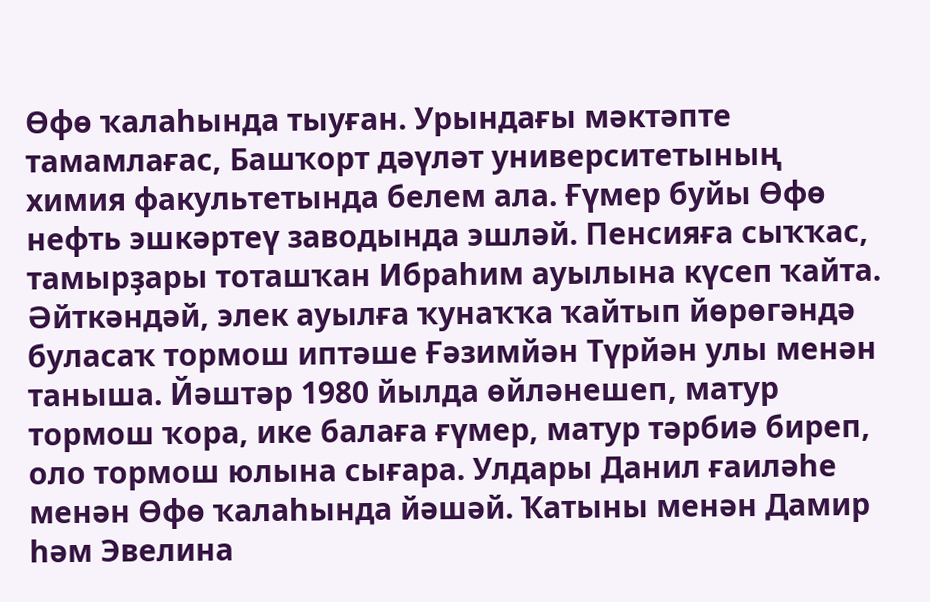Өфө ҡалаһында тыуған. Урындағы мәктәпте тамамлағас, Башҡорт дәүләт университетының химия факультетында белем ала. Ғүмер буйы Өфө нефть эшкәртеү заводында эшләй. Пенсияға сыҡҡас, тамырҙары тоташҡан Ибраһим ауылына күсеп ҡайта. Әйткәндәй, элек ауылға ҡунаҡҡа ҡайтып йөрөгәндә буласаҡ тормош иптәше Ғәзимйән Түрйән улы менән таныша. Йәштәр 1980 йылда өйләнешеп, матур тормош ҡора, ике балаға ғүмер, матур тәрбиә биреп, оло тормош юлына сығара. Улдары Данил ғаиләһе менән Өфө ҡалаһында йәшәй. Ҡатыны менән Дамир һәм Эвелина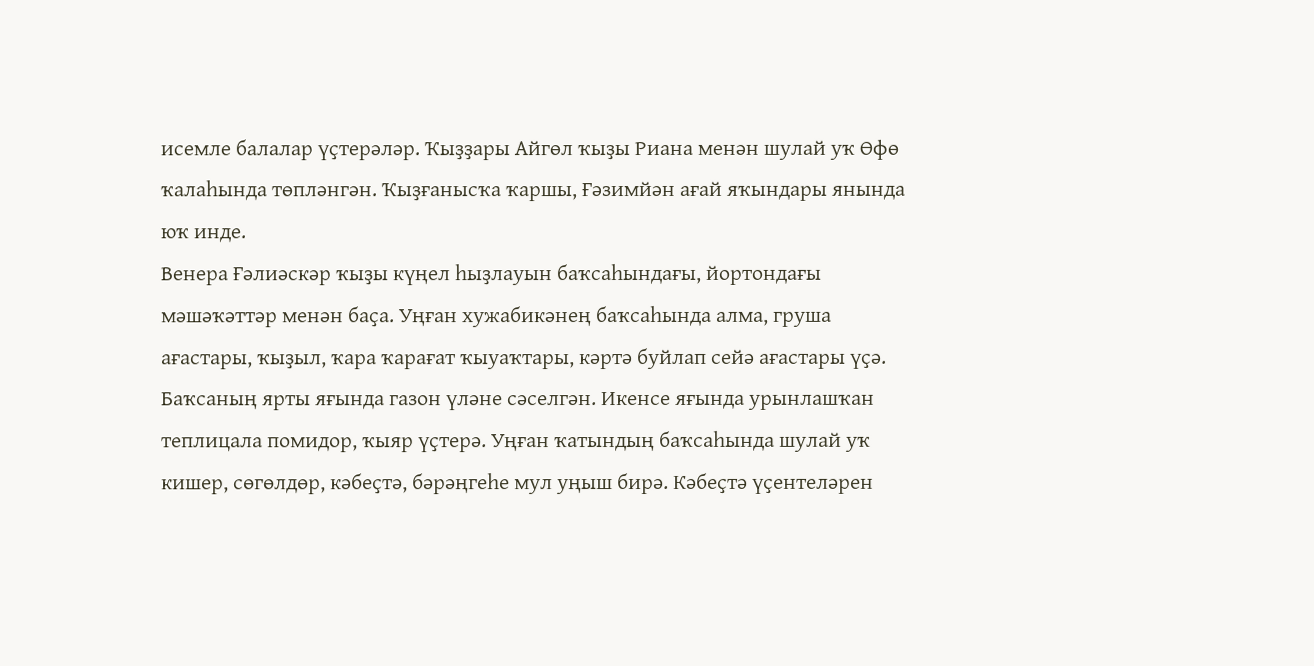исемле балалар үҫтерәләр. Ҡыҙҙары Айгөл ҡыҙы Риана менән шулай уҡ Өфө ҡалаһында төпләнгән. Ҡыҙғанысҡа ҡаршы, Ғәзимйән ағай яҡындары янында юҡ инде.
Венера Ғәлиәскәр ҡыҙы күңел һыҙлауын баҡсаһындағы, йортондағы мәшәҡәттәр менән баҫа. Уңған хужабикәнең баҡсаһында алма, груша ағастары, ҡыҙыл, ҡара ҡарағат ҡыуаҡтары, кәртә буйлап сейә ағастары үҫә. Баҡсаның ярты яғында газон үләне сәселгән. Икенсе яғында урынлашҡан теплицала помидор, ҡыяр үҫтерә. Уңған ҡатындың баҡсаһында шулай уҡ кишер, сөгөлдөр, кәбеҫтә, бәрәңгеһе мул уңыш бирә. Кәбеҫтә үҫентеләрен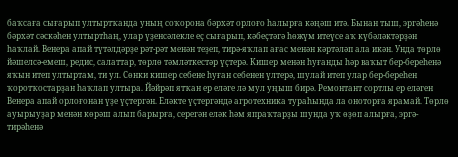баҡсаға сығарып ултыртҡанда уның соҡорона бәрхәт орлоғо һалырға кәңәш итә. Бынан тыш, эргәһенә бәрхәт сәскәһен ултыртһаң, улар үҙенсәлекле еҫ сығарып, кәбеҫтәгә һөжүм итеүсе аҡ күбәләктәрҙән һаҡлай. Венера апай түтәлдәрҙе рәт-рәт менән теҙеп, тирә-яҡлап ағас менән кәртәләп ала икән. Унда төрлө йәшелсә-емеш, редис, салаттар, төрлө тәмләткестәр үҫтерә. Кишер менән һуғанды һәр ваҡыт бер-береһенә яҡын итеп ултыртам, ти ул. Сөнки кишер себене һуған себенен үлтерә, шулай итеп улар бер-береһен ҡоротҡостарҙан һаҡлап ултыра. Йәйрәп ятҡан ер еләге лә мул уңыш бирә. Ремонтант сортлы ер еләген Венера апай орлоғонан үҙе үҫтергән. Еләкте үҫтергәндә агротехника тураһында ла оноторға ярамай. Төрлө ауырыуҙар менән көрәш алып барырға, серегән еләк һәм япраҡтарҙы шунда уҡ өҙөп алырға, эргә-тирәһенә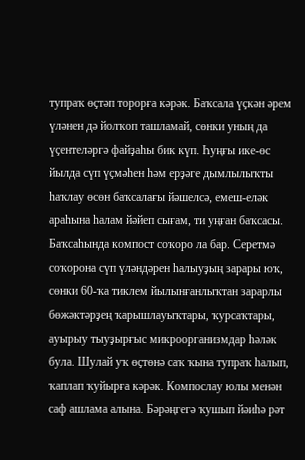тупраҡ өҫтәп торорға кәрәк. Баҡсала үҫкән әрем үләнен дә йолҡоп ташламай, сөнки уның да үҫентеләргә файҙаһы бик күп. Һуңғы ике-өс йылда сүп үҫмәһен һәм ерҙәге дымлылыҡты һаҡлау өсөн баҡсалағы йәшелсә, емеш-еләк араһына һалам йәйеп сығам, ти уңған баҡсасы.
Баҡсаһында компост соҡоро ла бар. Серетмә соҡорона сүп үләндәрен һалыуҙың зарары юҡ, сөнки 60-ҡа тиклем йылынғанлыҡтан зарарлы бөжәктәрҙең ҡарышлауыҡтары, ҡурсаҡтары, ауырыу тыуҙырғыс микроорганизмдар һәләк була. Шулай уҡ өҫтөнә саҡ ҡына тупраҡ һалып, ҡаплап ҡуйырға кәрәк. Компослау юлы менән саф ашлама алына. Бәрәңгегә ҡушып йәиһә рәт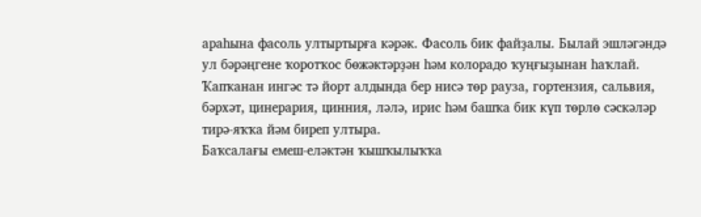араһына фасоль ултыртырға кәрәк. Фасоль бик файҙалы. Былай эшләгәндә ул бәрәңгене ҡоротҡос бөжәктәрҙән һәм колорадо ҡуңғыҙынан һаҡлай.
Ҡапҡанан ингәс тә йорт алдында бер нисә төр рауза, гортензия, сальвия, бәрхәт, цинерария, цинния, ләлә, ирис һәм башҡа бик күп төрлө сәскәләр тирә-яҡҡа йәм биреп ултыра.
Баҡсалағы емеш-еләктән ҡышҡылыҡҡа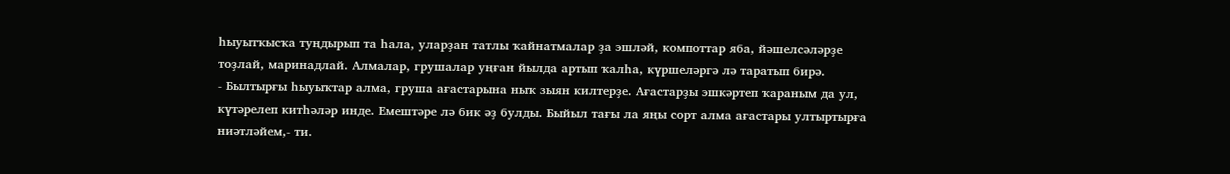һыуытҡысҡа туңдырып та һала, уларҙан татлы ҡайнатмалар ҙа эшләй, компоттар яба, йәшелсәләрҙе тоҙлай, маринадлай. Алмалар, грушалар уңған йылда артып ҡалһа, күршеләргә лә таратып бирә.
- Былтырғы һыуыҡтар алма, груша ағастарына ныҡ зыян килтерҙе. Ағастарҙы эшкәртеп ҡараным да ул, күтәрелеп китһәләр инде. Емештәре лә бик әҙ булды. Быйыл тағы ла яңы сорт алма ағастары ултыртырға ниәтләйем,- ти.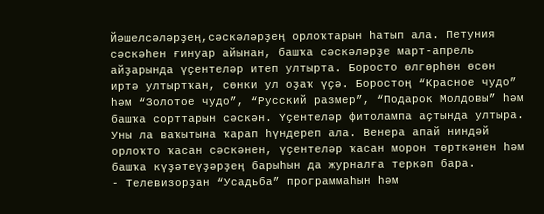Йәшелсәләрҙең,сәскәләрҙең орлоҡтарын һатып ала. Петуния сәскәһен ғинуар айынан, башҡа сәскәләрҙе март-апрель айҙарында үҫентеләр итеп ултырта. Боросто өлгөрһөн өсөн иртә ултыртҡан, сөнки ул оҙаҡ үҫә. Боростоң “Красное чудо” һәм “Золотое чудо”, “Русский размер”, “Подарок Молдовы” һәм башҡа сорттарын сәскән. Үҫентеләр фитолампа аҫтында ултыра. Уны ла ваҡытына ҡарап һүндереп ала. Венера апай ниндәй орлоҡто ҡасан сәскәнен, үҫентеләр ҡасан морон төрткәнен һәм башҡа күҙәтеүҙәрҙең барыһын да журналға теркәп бара.
- Телевизорҙан “Усадьба” программаһын һәм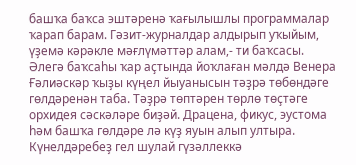башҡа баҡса эштәренә ҡағылышлы программалар ҡарап барам. Гәзит-журналдар алдырып уҡыйым, үҙемә кәрәкле мәғлүмәттәр алам,- ти баҡсасы.
Әлегә баҡсаһы ҡар аҫтында йоҡлаған мәлдә Венера Ғәлиәскәр ҡыҙы күңел йыуанысын тәҙрә төбөндәге гөлдәренән таба. Тәҙрә төптәрен төрлө төҫтәге орхидея сәскәләре биҙәй. Драцена, фикус, эустома һәм башҡа гөлдәре лә күҙ яуын алып ултыра.
Күнелдәребеҙ гел шулай гүзәллеккә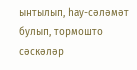ынтылып, hау-сәләмәт булып, тормошто сәскәләр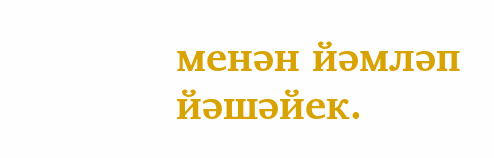менән йәмләп йәшәйек.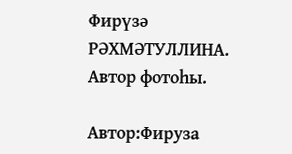Фирүзә РӘХМӘТУЛЛИНА.
Автор фотоһы.

Автор:Фируза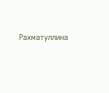Рахматуллина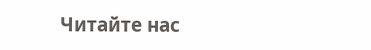Читайте нас